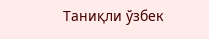Таниқли ўзбек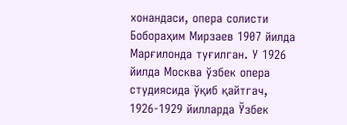хонандаси, опера солисти Бобораҳим Мирзаев 1907 йилда Марғилонда туғилган. У 1926 йилда Москва ўзбек опера студиясида ўқиб қайтгач, 1926-1929 йилларда Ўзбек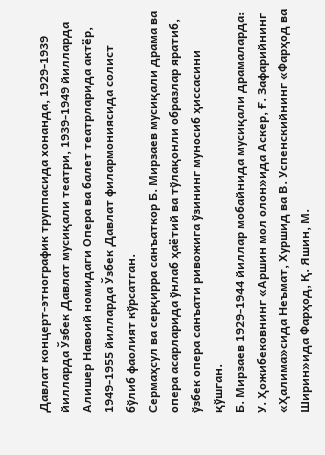Давлат концерт-этнографик труппасида хонанда, 1929-1939 йилларда Ўзбек Давлат мусиқали театри, 1939-1949 йилларда Алишер Навоий номидаги Опера ва балет театрларида актёр, 1949-1955 йилларда Ўзбек Давлат филармониясида солист бўлиб фаолият кўрсатган.
Сермаҳсул ва серқирра санъаткор Б. Мирзаев мусиқали драма ва опера асарларида ўнлаб ҳаётий ва тўлақонли образлар яратиб, ўзбек опера санъати ривожига ўзининг муносиб ҳиссасини қўшган.
Б. Мирзаев 1929-1944 йиллар мобайнида мусиқали драмаларда: У. Ҳожибековнинг «Аршин мол олон»ида Аскер, Ғ. Зафарийнинг «Ҳалима»сида Неъмат, Хуршид ва В. Успенскийнинг «Фарҳод ва Ширин»ида Фарҳод, Қ. Яшин, М.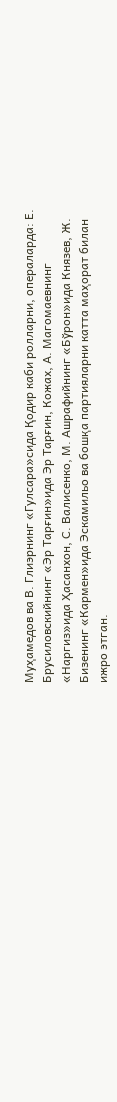Муҳамедов ва В. Глиэрнинг «Гулсара»сида Қодир каби ролларни, операларда: Е. Брусиловскийнинг «Эр Тарғин»ида Эр Тарғин, Кожах, А. Магомаевнинг «Наргиз»ида Ҳасанхон, С. Валисенко, М. Ашрафийнинг «Бўрон»ида Князев, Ж. Бизенинг «Кармен»ида Эскамильо ва бошқа партияларни катта маҳорат билан ижро этган.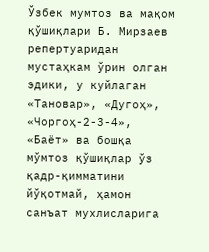Ўзбек мумтоз ва мақом қўшиқлари Б. Мирзаев репертуаридан мустаҳкам ўрин олган эдики, у куйлаган «Тановар», «Дугоҳ», «Чоргоҳ-2-3-4», «Баёт» ва бошқа мўмтоз қўшиқлар ўз қадр-қимматини йўқотмай, ҳамон санъат мухлисларига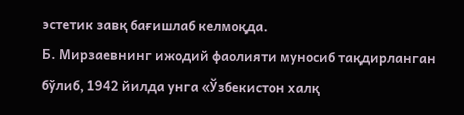эстетик завқ бағишлаб келмоқда.
Б. Мирзаевнинг ижодий фаолияти муносиб тақдирланган бўлиб, 1942 йилда унга «Ўзбекистон халқ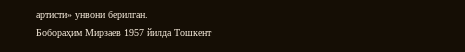артисти» унвони берилган.
Бобораҳим Мирзаев 1957 йилда Тошкент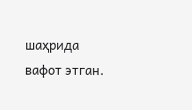шаҳрида вафот этган.